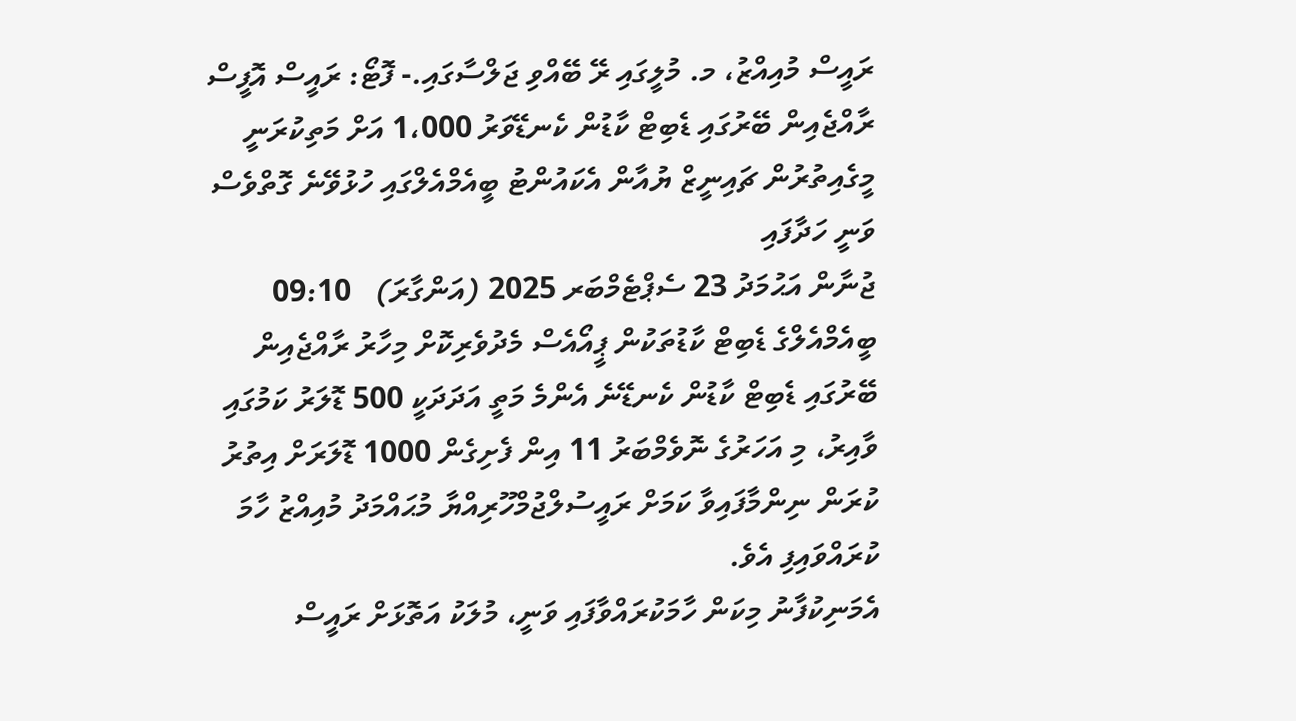ރައީސް މުއިއްޒު، މ. މުލީގައި ރޭ ބޭއްވި ޖަލްސާގައި.- ފޮޓޯ: ރައީސް އޮފީސް
ރާއްޖެއިން ބޭރުގައި ޑެބިޓް ކާޑުން ކެނޑޭވަރު 1،000 އަށް މަތިކުރަނީ
މީގެއިތުރުން ޗައިނީޒް ޔުއާން އެކައުންޓު ބީއެމްއެލްގައި ހުޅުވޭނެ ގޮތްވެސް ވަނީ ހަދާފައި
ޖުނާން އަޙުމަދު 23 ސެޕްޓެމްބަރ 2025 (އަންގާރަ)   09:10
ބީއެމްއެލްގެ ޑެބިޓް ކާޑުތަކުން ޕީއޯއެސް މެދުވެރިކޮށް މިހާރު ރާއްޖެއިން ބޭރުގައި ޑެބިޓް ކާޑުން ކެނޑޭނެ އެންމެ މަތީ އަދަދަކީ 500 ޑޮލަރު ކަމުގައި ވާއިރު، މި އަހަރުގެ ނޮވެމްބަރު 11 އިން ފެށިގެން 1000 ޑޮލަރަށް އިތުރު ކުރަން ނިންމާފައިވާ ކަމަށް ރައީސުލްޖުމްހޫރިއްޔާ މުޙައްމަދު މުއިއްޒު ހާމަ ކުރައްވައިފި އެވެ.
އެމަނިކުފާނު މިކަން ހާމަކުރައްވާފައި ވަނީ، މުލަކު އަތޮޅަށް ރައީސް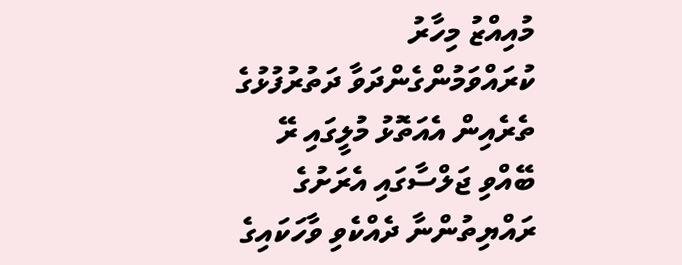މުއިއްޒު މިހާރު ކުރައްވަމުންގެންދަވާ ދަތުރުފުޅުގެ ތެރެއިން އެއަތޮޅު މުލީގައި ރޭ ބޭއްވި ޖަލްސާގައި އެރަށުގެ ރައްޔިތުންނާ ދެއްކެވި ވާހަކައިގެ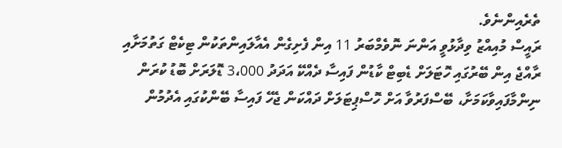ތެރެއިންނެވެ.
ރައީސް މުއިއްޒު ވިދާޅުވީ އަންނަ ނޮވެމްބަރު 11 އިން ފެށިގެން އެއާލައިންތަކުން ޓިކެޓް ގަތުމަށާއި ރާއްޖެ އިން ބޭރުގައި ހޮޓަލަށް ޑެބިޓް ކާޑުން ފައިސާ ދެއްކޭ އަދަދު 3،000 ޑޮލަރަށް ބޮޑު ކުރަން ނިންމާފައިވާކަމަށާ، ބޭސްފަރުވާ އަށް ހޮސްޕިޓަލަށް ދައްކަން ޖެހޭ ފައިސާ ބޭންކުގައި އެދުމުން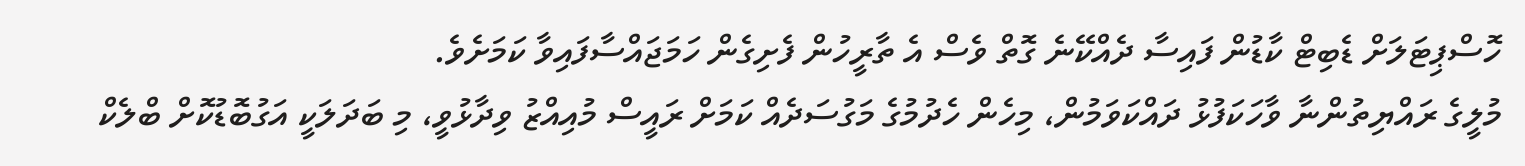ހޮސްޕިޓަލަށް ޑެބިޓް ކާޑުން ފައިސާ ދެއްކޭނެ ގޮތް ވެސް އެ ތާރީހުން ފެށިގެން ހަމަޖައްސާފައިވާ ކަމަށެވެ.
މުލީގެ ރައްޔިތުންނާ ވާހަކަފުޅު ދައްކަވަމުން، މިހެން ހެދުމުގެ މަގުސަދެއް ކަމަށް ރައީސް މުއިއްޒު ވިދާޅުވީ، މި ބަދަލަކީ އަގުބޮޑުކޮށް ބްލެކް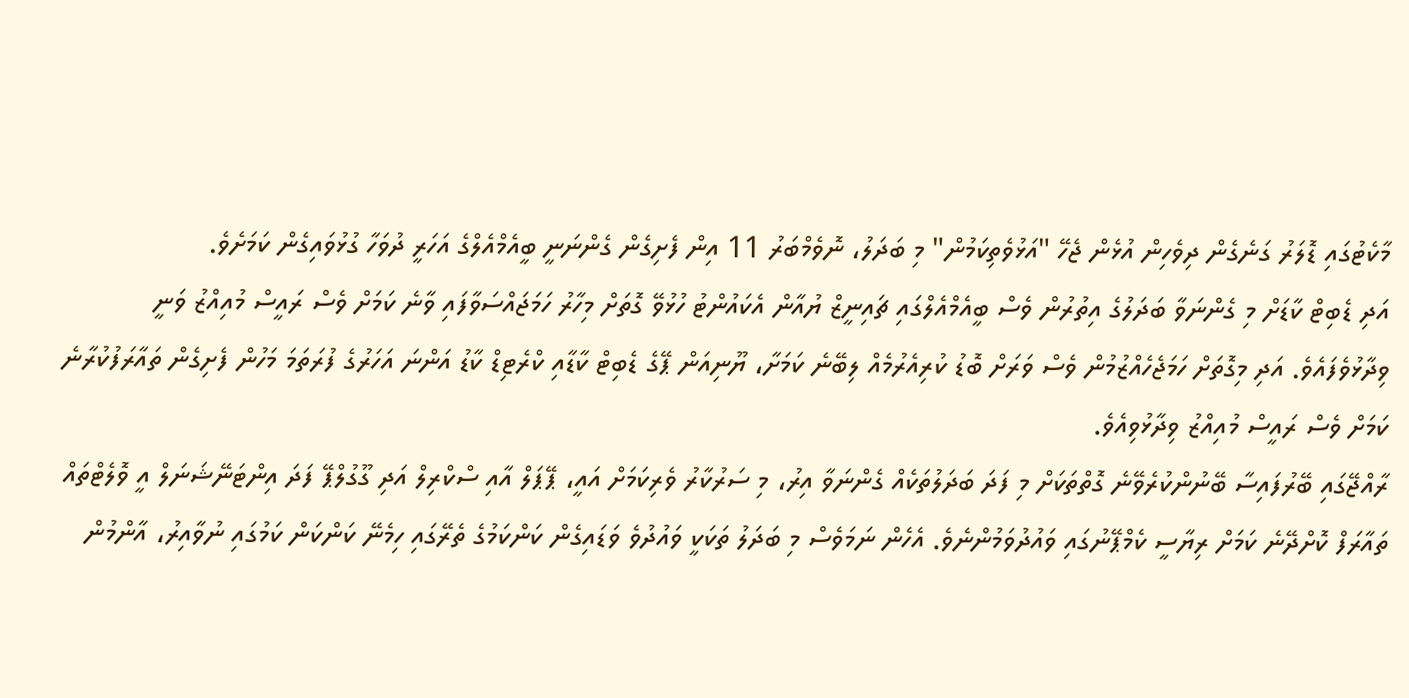މާކެޓުގައި ޑޮލަރު ގަނެގެން ދިވެހިން އުޅެން ޖެހޭ "އަޅުވެތިކަމުން" މި ބަދަލު، ނޮވެމްބަރު 11 އިން ފެށިގެން ގެންނަނީ ބީއެމްއެލްގެ އަހަރީ ދުވަހާ ގުޅުވައިގެން ކަމަށެވެ.
އަދި ޑެބިޓް ކާޑަށް މި ގެންނަވާ ބަދަލުގެ އިތުރުން ވެސް ބީއެމްއެލްގައި ޗައިނީޒް ޔުއާން އެކައުންޓު ހުޅުވޭ ގޮތަށް މިހާރު ހަމަޖައްސަވާފައި ވާނެ ކަމަށް ވެސް ރައީސް މުއިއްޒު ވަނީ ވިދާޅުވެފައެވެ. އަދި މިގޮތަށް ހަމަޖެހެއްޒުމުން ވެސް ވަރަށް ބޮޑު ކުރިއެރުމެއް ލިބޭނެ ކަމަށާ، ޔޫނިއަން ޕޭގެ ޑެބިޓް ކާޑާއި ކްރެޓިޑް ކާޑު އަންނަ އަހަރުގެ ފުރަތަމަ މަހުން ފެށިގެން ތައާރަފުކުރާނެ ކަމަށް ވެސް ރައީސް މުއިއްޒު ވިދާޅުވިއެވެ.
ރާއްޖޭގައި ބޭރުފައިސާ ބޭނުންކުރެވޭނެ ގޮތްތަކަށް މި ފަދަ ބަދަލުތަކެއް ގެންނަވާ އިރު، މި ސަރުކާރު ވެރިކަމަށް އައީ، ޕޭޕަލް އާއި ސްކްރިލް އަދި ގޫގުލްޕޭ ފަދަ އިންޓަނޭޝަނަލް އީ ވޮލެޓްތައް ތައާރަފް ކޮށްދޭނެ ކަމަށް ރިޔާސީ ކެމްޕޭނުގައި ވައުދުވަމުންނެވެ. އެހެން ނަމަވެސް މި ބަދަލު ތަކަކީ ވައުދުވެ ވަޑައިގެން ކަންކަމުގެ ތެރޭގައި ހިމެނޭ ކަންކަން ކަމުގައި ނުވާއިރު، އާންމުން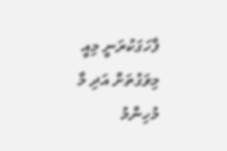ފާހަގަކުރަނީ މިއީ މިވަގުތަށް އަދި މާ މުހިންމު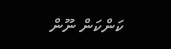ކަންކަން ނޫން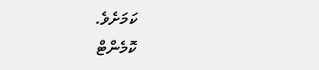ކަމަށެވެ.
ކޮމެންޓް